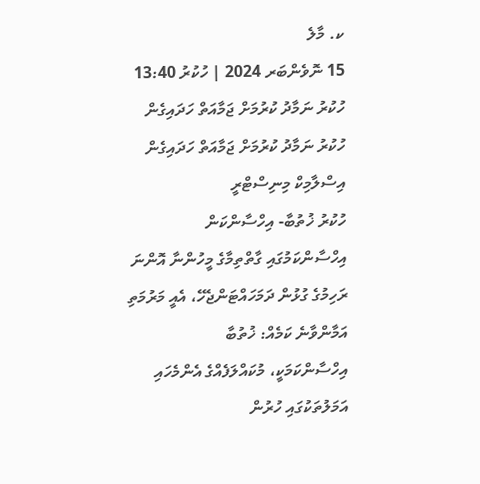ކ. މާލެ
15 ނޮވެންބަރ 2024 | ހުކުރު 13:40
ހުކުރު ނަމާދު ކުރުމަށް ޖަމާއަތް ހަދައިގެން
ހުކުރު ނަމާދު ކުރުމަށް ޖަމާއަތް ހަދައިގެން
އިސްލާމިކް މިނިސްޓްރީ
ހުކުރު ޚުތުބާ- އިހްސާންކަން
އިހްސާންކަމުގައި ގާތްތިމާގެ މީހުންނާ އޮންނަ ރަހިމުގެ ގުޅުން ދަމަހައްޓަންޖެހޭ، އެއީ މަރުމަތި އަމާންވާނެ ކަމެއް: ޚުތުބާ
އިހްސާންކަމަކީ، މުކައްލަފެއްގެ އެންމެހައި އަމަލުތަކުގައި ހުރުން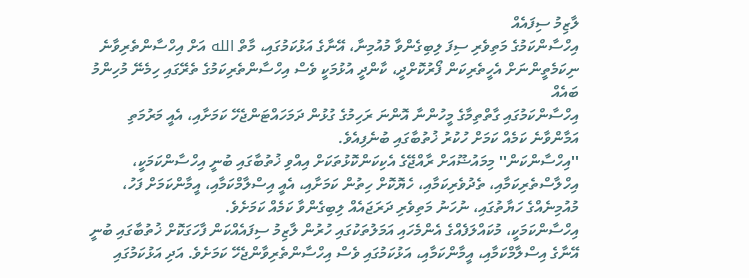ލާޒިމު ސިފައެއް
އިހްސާންކަމުގެ މަތިވެރި ސިފަ ލިބިގެންވާ މުއުމިނާ، އޭނާގެ އަޅުކަމުގައި، މާތް الله އަށް އިހްސާންތެރިވާނެ
ނިކަމެތީންނަށް އެހީތެރިކަން ފޯރުކޮށްދީ، ކާންދީ އުޅުމަކީ ވެސް އިހްސާންތެރިކަމުގެ ތެރޭގައި ހިމެނޭ މުހިންމު ބައެއް
އިހްސާންކަމުގައި ގާތްތިމާގެ މީހުންނާ އޮންނަ ރަހިމުގެ ގުޅުން ދަމަހައްޓަންޖެހޭ ކަމަށާއި، އެއީ މަރުމަތި އަމާންވާނެ ކަމެއް ކަމަށް ހުކުރު ޚުތުބާގައި ބުނެފިއެވެ.
''އިހްސާންކަން'' މިމައުޟޫއަށް ރާއްޖޭގެ އެކިކަންކޮޅުތަކަށް އިއްވި ޚުތުބާގައި ބުނީ އިހްސާންކަމަކީ، އިހްލާސްތެރިކަމާއި، ތެދުވެރިކަމާއި، ހެޔޮކޮށް ހިތުން ކަމަށާއި، އެއީ އިސްލާމްކަމާއި، އީމާންކަމަށް ފަހު، މުއުމިނެއްގެ ހަޔާތުގައި، ނުހަނު މަތިވެރި ދަރަޖައެއް ލިބިގެންވާ ކަމެއް ކަމަށެވެ.
އިހްސާންކަމަކީ، މުކައްލަފެއްގެ އެންމެހައި އަމަލުތަކުގައި ހުރުން ލާޒިމު ސިފައެއްކަން ފާހަގަކޮށް ޚުތުބާގައި ބުނީ އޭނާގެ އިސްލާމްކަމާއި، އީމާންކަމާއި، އަޅުކަމުގައި ވެސް އިހްސާންތެރިވާންޖެހޭ ކަމަށެވެ. އަދި އަޅުކަމުގައި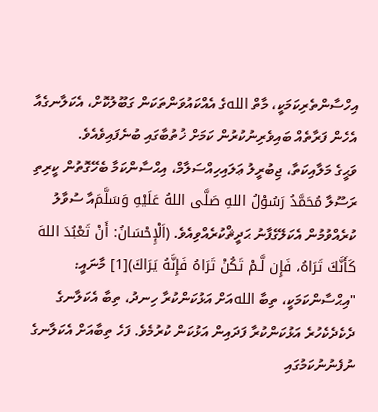އިހްސާންތެރިކަމަކީ، މާތް اللهގެ އެއްކައުވަންތަކަން ގަބޫލުކޮށް، އެކަލާނގެއާ އެހެން ފަރާތެއް ބައިވެރިނުކުރުން ކަމަށް ޚުތުބާގައި ބުނެފައިވެއެވެ.
ވަޙީގެ މަލާއިކަތާ، ޖިބުރީލު ޢަލައިހިއްސަލާމް، އިޙްސާންކަމާ ބެހޭގޮތުން ކީރިތި ރަސޫލާ مُحَمَّدُ رَسُوْلُ اللهِ صَلَّى اللهُ عَلَيْهِ وَسَلَّمَއާ ސުވާލު ކުރެއްވުމުން އެކަލޭގެފާނު ޙަދީޘްކުރެއްވިއެވެ. (اَلْإِحْسَانُ: أَنْ تَعْبُدَ اللهَ كَأَنَّكَ تَرَاهُ، فَإِن لَّـمْ تَكُنْ تَرَاهُ فَإِنَّهُ يَرَاكَ)[1] މާނައީ: "އިޙްސާންކަމަކީ، ތިބާ اللهއަށް އަޅުކަންކުރާ ހިނދު، ތިބާ އެކަލާނގެ ދެކެދެކެހުރެ އަޅުކަންކުރާ ފަދައިން އަޅުކަން ކުރުމެވެ. ފަހެ ތިބާއަށް އެކަލާނގެ ނުފެނުނުކަމުގައި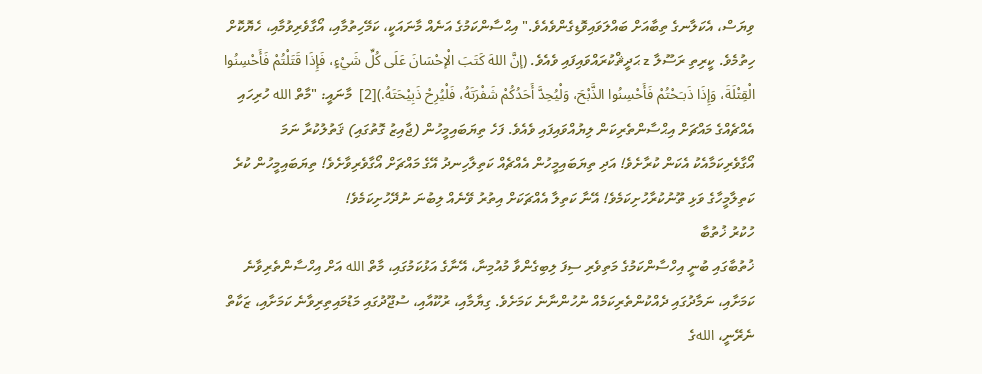ވިޔަސް، އެކަލާނގެ ތިބާއަށް ބައްލަވައިވޮޑިގެންވެއެވެ." އިޙްސާންކަމުގެ އަނެއް މާނައަކީ، ކަމޭހިތުމާއި، އޯގާވެރިވުމާއި، ހެޔޮކޮށް ހިތުމެވެ. ކީރިތި ރަސޫލާ z ޙަދީޘްކުރައްވައިފައި ވެއެވެ. (إنَّ اللهَ كَتَبَ الْإحْسَانَ عَلَى كُلِّ شَيْءٍ، فَإِذَا قَتَلْتُمْ فَأَحْسِنُوا الْقِتْلَةَ، وَإِذَا ذَبـَحْتُمْ فَأَحْسِنُوا الذَّبْحَ، وَلْيُحِدَّ أَحَدُكُمْ شَفْرَتَهُ، فَلْيُرِحْ ذَبِيْحَتَهُ.)[2]  މާނައީ: "މާތް الله ހުރިހައި އެއްޗެއްގެ މައްޗަށް އިޙްސާންތެރިކަން ލިޔުއްވައިފައި ވެއެވެ. ފަހެ ތިޔަބައިމީހުން (ޖާއިޒު ގޮތުގައި) ޤަތުލުކުރާ ނަމަ އޯގާވެރިކަމާއެކު އެކަން ކުރާށެވެ! އަދި ތިޔަބައިމީހުން އެއްޗެއް ކަތިލާހިނދު އޭގެ މައްޗަށް އޯގާވެރިވާށެވެ! ތިޔަބައިމީހުން ކުރެ ކަތިލާމީހާގެ ވަޅި ތޫނުކުރާހުށިކަމެވެ! އޭނާ ކަތިލާ އެއްޗަކަށް އިތުރު ވޭނެއް ލިބުނަ ނުދޭހުށިކަމެވެ!
ހުކުރު ޚުތުބާ
ޚުތުބާގައި ބުނީ އިހްސާންކަމުގެ މަތިވެރި ސިފަ ލިބިގެންވާ މުއުމިނާ، އޭނާގެ އަޅުކަމުގައި، މާތް الله އަށް އިހްސާންތެރިވާނެ ކަމަށާއި، ނަމާދުގައި ދެއްކުންތެރިކަމެއް ނުހުންނާނެ ކަމަށެވެ. ގިޔާމާއި، ރުކޫއާއި، ސުޖޫދުގައި މަޑުމައިތިރިވާނެ ކަމަށާއި، ޒަކާތް ނެރޭނީ، اللهގެ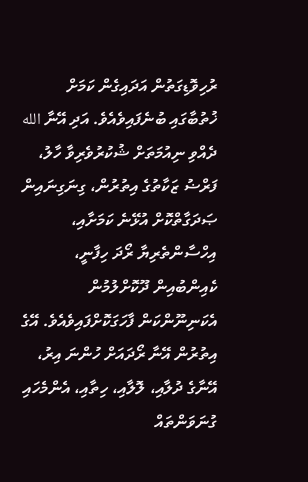ރުހިވޮޑިގަތުން އަދައިގެން ކަމަށް ޚުތުބާގައި ބުނެފައިވެއެވެ. އަދި އޭނާ الله ދެއްވި ނިއުމަތަށް ޝުކުރުވެރިވާ ހާލު، ފަރްޟު ޒަކާތުގެ އިތުރުން، ގިނަގިނައިން ޞަދަގާތްކޮށް އުޅޭނެ ކަމަށާއި، އިހްސާންތެރިޔާ ރޯދަ ހިފާނީ، ކެއިންބުއިން ދޫކޮށްލުމުން އެކަނިނޫންކަން ފާހަގަކޮށްފައިވެއެވެ. އޭގެ އިތުރުން އޭނާ ރޯދައަށް ހުންނަ އިރު، އޭނާގެ ދުލާއި، ލޮލާއި، ހިތާއި، އެންމެހައި ގުނަވަންތައް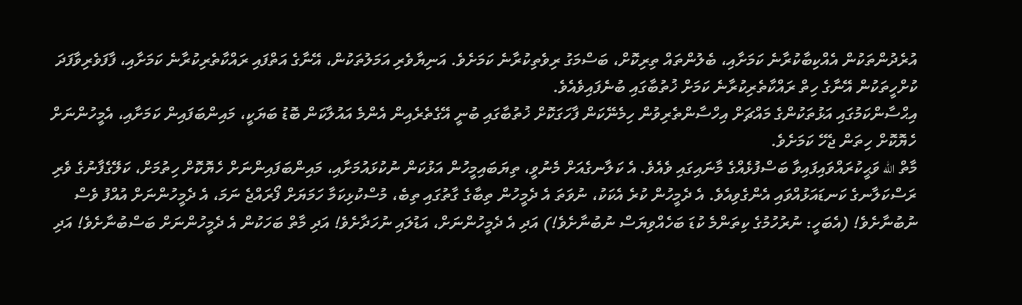އުރެދުންތަކުން އެއްކިބާކުރާނެ ކަމަށާއި، ބެލުންތައް ތިރިކޮށް، ބަސްމަގު ރިވެތިކުރާނެ ކަމަށެވެ. އަނިޔާވެރި އަމަލުތަކުން، އޭނާގެ އަތްފައި ރައްކާތެރިކުރާނެ ކަމަށާއި، ފާފަވެރިވާފަދަ ކުށްހީތަކުން އޭނާގެ ހިތް ރައްކާތެރިކުރާނެ ކަމަށް ޚުތުބާގައި ބުނެފައިވެއެވެ.
އިޙްސާންކަމުގައި އަޅުތަކުންގެ މައްޗަށް އިހްސާންތެރިވުން ހިމެނޭކަން ފާހަގަކޮށް ޚުތުބާގައި ބުނީ އޭގެތެރެއިން އެންމެ އައުލާކަން ބޮޑު ބަޔަކީ، މައިންބަފައިން ކަމަށާއި، އެމީހުންނަށް ހެޔޮކޮށް ހިތަން ޖެހޭ ކަމަށެވެ.
މާތް الله ވަޙީކުރައްވައިފައިވާ ބަސްފުޅެއްގެ މާނައިގައި ވެއެވެ. އެ ކަލާނގެއަށް މެނުވީ، ތިޔަބައިމީހުން އަޅުކަން ނުކުޅައުމަށާއި، މައިންބަފައިންނަށް ހެޔޮކޮށް ހިތުމަށް، ކަލޭގެފާނުގެ ވެރި ރަސްކަލާނގެ ކަނޑައަޅުއްވައި އެންގެވިއެވެ. އެ ދެމީހުން ކުރެ އެކަކު، ނުވަތަ އެ ދެމީހުން ތިބާގެ ގާތުގައި ތިބެ، މުސްކުޅިކަމާ ހަމަޔަށް ފޯރައްޖެ ނަމަ، އެ ދެމީހުންނަށް އުއްފު ވެސް ނުބުނާށެވެ! (އެބަހީ: ނުރުހުމުގެ ކިތަންމެ ކުޑަ ބަހެއްވިޔަސް ނުބުނާށެވެ!) އަދި އެ ދެމީހުންނަށް، އަޑުލައި ނުހަދާށެވެ! އަދި މާތް ބަހަކުން އެ ދެމީހުންނަށް ބަސްބުނާށެވެ! އަދި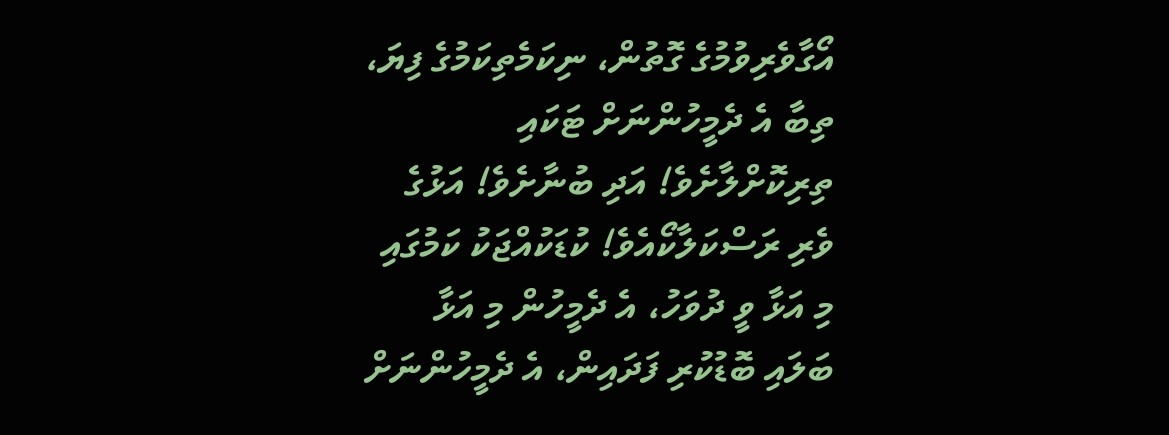އޯގާވެރިވުމުގެ ގޮތުން، ނިކަމެތިކަމުގެ ފިޔަ، ތިބާ އެ ދެމީހުންނަށް ޓަކައި ތިރިކޮށްލާށެވެ! އަދި ބުނާށެވެ! އަޅުގެ ވެރި ރަސްކަލާކޯއެވެ! ކުޑަކުއްޖަކު ކަމުގައި މި އަޅާ ވީ ދުވަހު، އެ ދެމީހުން މި އަޅާ ބަލައި ބޮޑުކުރި ފަދައިން، އެ ދެމީހުންނަށް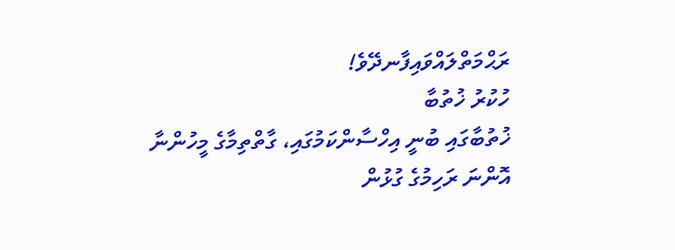ރަޙްމަތްލައްވައިފާނދޭވެ!
ހުކުރު ޚުތުބާ
ޚުތުބާގައި ބުނީ އިހްސާންކަމުގައި، ގާތްތިމާގެ މީހުންނާ އޮންނަ ރަހިމުގެ ގުޅުން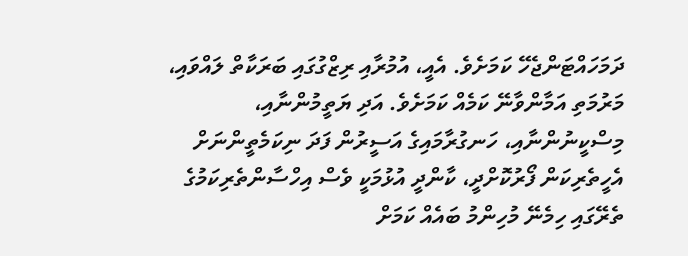ދަމަހައްޓަންޖެހޭ ކަމަށެވެ. އެއީ، އުމުރާއި ރިޒްގުގައި ބަރަކާތް ލައްވައި، މަރުމަތި އަމާންވާނޭ ކަމެއް ކަމަށެވެ. އަދި ޔަތީމުންނާއި، މިސްކީނުންނާއި، ހަނގުރާމައިގެ އަސީރުން ފަދަ ނިކަމެތީންނަށް އެހީތެރިކަން ފޯރުކޮށްދީ، ކާންދީ އުޅުމަކީ ވެސް އިހްސާންތެރިކަމުގެ ތެރޭގައި ހިމެނޭ މުހިންމު ބައެއް ކަމަށް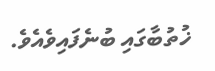ޚުތުބާގައި ބުނެފައިވެއެވެ.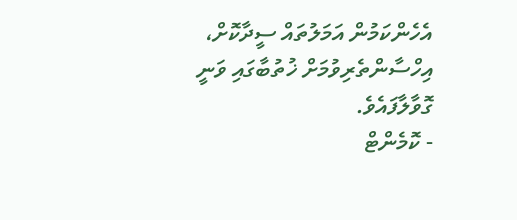އެހެންކަމުން އަމަލުތައް ސީދާކޮށް، އިހްސާންތެރިވުމަށް ޚުތުބާގައި ވަނީ ގޮވާލާފައެވެ.
- ކޮމެންޓް